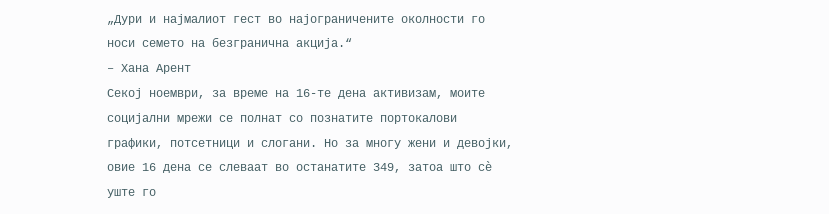„Дури и најмалиот гест во најограничените околности го носи семето на безгранична акција.“
– Хана Арент
Секој ноември, за време на 16-те дена активизам, моите социјални мрежи се полнат со познатите портокалови графики, потсетници и слогани. Но за многу жени и девојки, овие 16 дена се слеваат во останатите 349, затоа што сѐ уште го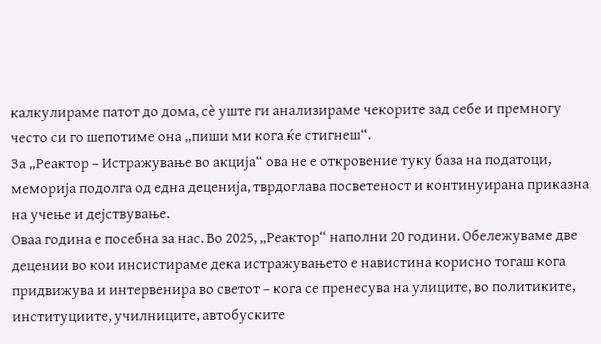калкулираме патот до дома, сè уште ги анализираме чекорите зад себе и премногу често си го шепотиме она „пиши ми кога ќе стигнеш“.
За „Реактор – Истражување во акција“ ова не е откровение туку база на податоци, меморија подолга од една деценија, тврдоглава посветеност и континуирана приказна на учење и дејствување.
Оваа година е посебна за нас. Во 2025, „Реактор“ наполни 20 години. Обележуваме две децении во кои инсистираме дека истражувањето е навистина корисно тогаш кога придвижува и интервенира во светот – кога се пренесува на улиците, во политиките, институциите, училниците, автобуските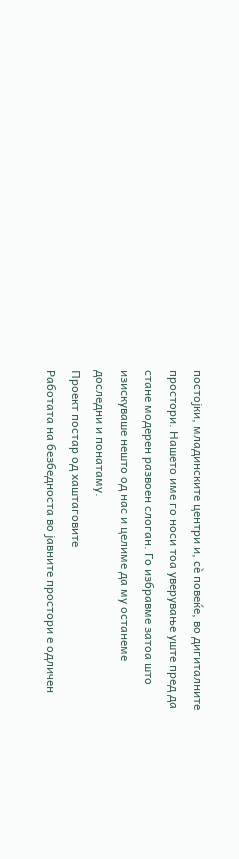постојки, младинските центри и, сè повеќе, во дигиталните простори. Нашето име го носи тоа уверување уште пред да стане модерен развоен слоган. Го избравме затоа што изискуваше нешто од нас и целиме да му останеме доследни и понатаму.
Проект постар од хаштаговите
Работата на безбедноста во јавните простори е одличен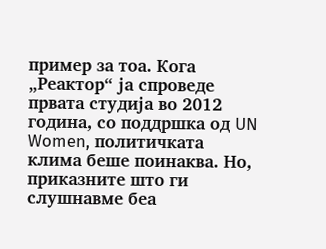пример за тоа. Кога „Реактор“ ја спроведе првата студија во 2012 година, со поддршка од UN Women, политичката клима беше поинаква. Но, приказните што ги слушнавме беа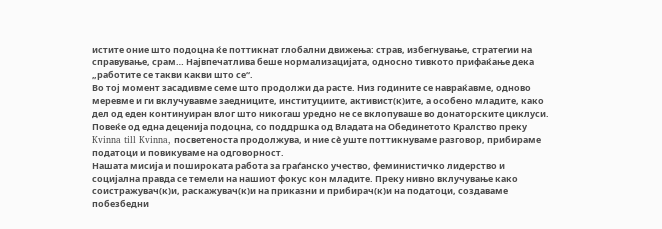истите оние што подоцна ќе поттикнат глобални движења: страв, избегнување, стратегии на справување, срам… Највпечатлива беше нормализацијата, односно тивкото прифаќање дека „работите се такви какви што се“.
Во тој момент засадивме семе што продолжи да расте. Низ годините се навраќавме, одново меревме и ги вклучувавме заедниците, институциите, активист(к)ите, а особено младите, како дел од еден континуиран влог што никогаш уредно не се вклопуваше во донаторските циклуси. Повеќе од една деценија подоцна, со поддршка од Владата на Обединетото Кралство преку Kvinna till Kvinna, посветеноста продолжува, и ние сè уште поттикнуваме разговор, прибираме податоци и повикуваме на одговорност.
Нашата мисија и пошироката работа за граѓанско учество, феминистичко лидерство и социјална правда се темели на нашиот фокус кон младите. Преку нивно вклучување како соистражувач(к)и, раскажувач(к)и на приказни и прибирач(к)и на податоци, создаваме побезбедни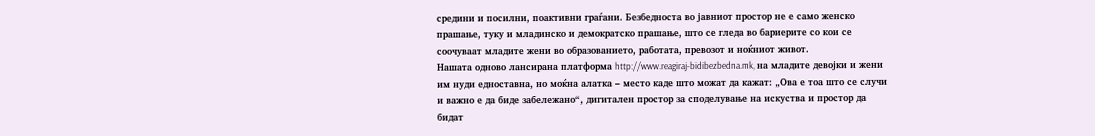средини и посилни, поактивни граѓани. Безбедноста во јавниот простор не е само женско прашање, туку и младинско и демократско прашање, што се гледа во бариерите со кои се соочуваат младите жени во образованието, работата, превозот и ноќниот живот.
Нашата одново лансирана платформа http://www.reagiraj-bidibezbedna.mk, на младите девојки и жени им нуди едноставна, но моќна алатка – место каде што можат да кажат: „Ова е тоа што се случи и важно е да биде забележано“, дигитален простор за споделување на искуства и простор да бидат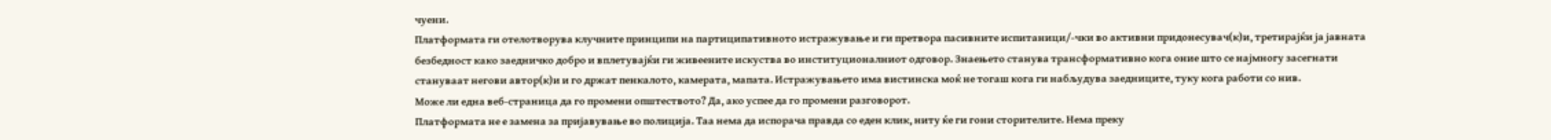чуени.
Платформата ги отелотворува клучните принципи на партиципативното истражување и ги претвора пасивните испитаници/-чки во активни придонесувач(к)и, третирајќи ја јавната безбедност како заедничко добро и вплетувајќи ги живеените искуства во институционалниот одговор. Знаењето станува трансформативно кога оние што се најмногу засегнати стануваат негови автор(к)и и го држат пенкалото, камерата, мапата. Истражувањето има вистинска моќ не тогаш кога ги набљудува заедниците, туку кога работи со нив.
Може ли една веб-страница да го промени општеството? Да, ако успее да го промени разговорот.
Платформата не е замена за пријавување во полиција. Таа нема да испорача правда со еден клик, ниту ќе ги гони сторителите. Нема преку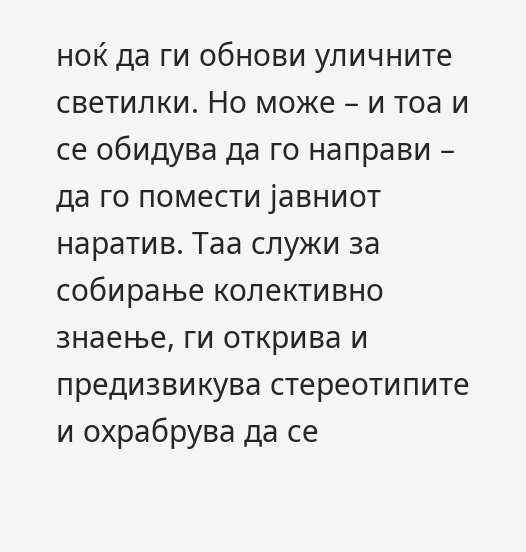ноќ да ги обнови уличните светилки. Но може – и тоа и се обидува да го направи – да го помести јавниот наратив. Таа служи за собирање колективно знаење, ги открива и предизвикува стереотипите и охрабрува да се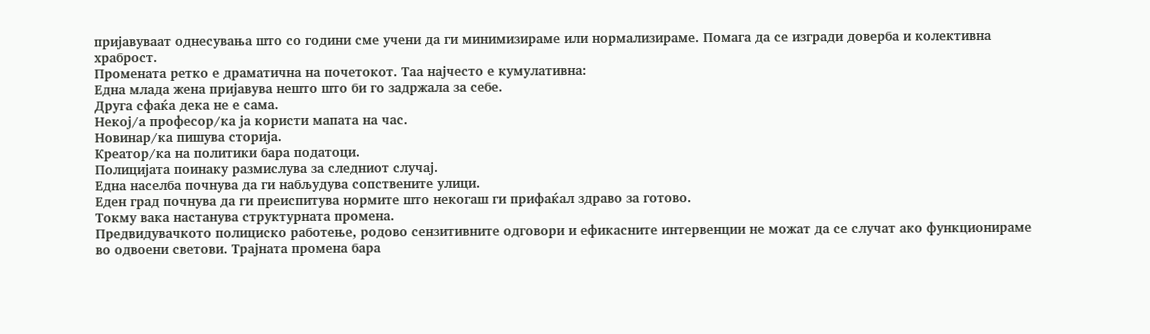пријавуваат однесувања што со години сме учени да ги минимизираме или нормализираме. Помага да се изгради доверба и колективна храброст.
Промената ретко е драматична на почетокот. Таа најчесто е кумулативна:
Една млада жена пријавува нешто што би го задржала за себе.
Друга сфаќа дека не е сама.
Некој/а професор/ка ја користи мапата на час.
Новинар/ка пишува сторија.
Креатор/ка на политики бара податоци.
Полицијата поинаку размислува за следниот случај.
Една населба почнува да ги набљудува сопствените улици.
Еден град почнува да ги преиспитува нормите што некогаш ги прифаќал здраво за готово.
Токму вака настанува структурната промена.
Предвидувачкото полициско работење, родово сензитивните одговори и ефикасните интервенции не можат да се случат ако функционираме во одвоени светови. Трајната промена бара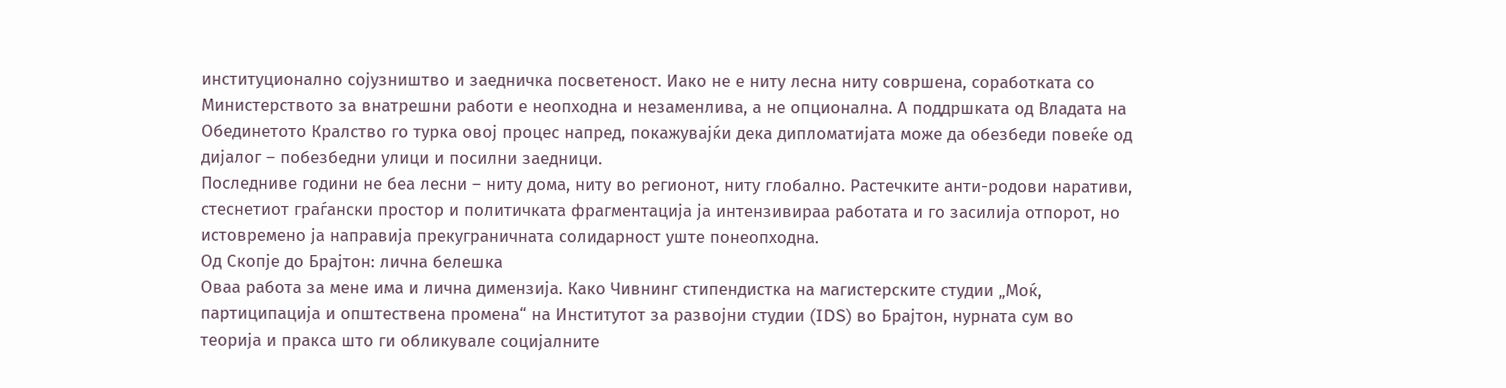институционално сојузништво и заедничка посветеност. Иако не е ниту лесна ниту совршена, соработката со Министерството за внатрешни работи е неопходна и незаменлива, а не опционална. А поддршката од Владата на Обединетото Кралство го турка овој процес напред, покажувајќи дека дипломатијата може да обезбеди повеќе од дијалог – побезбедни улици и посилни заедници.
Последниве години не беа лесни – ниту дома, ниту во регионот, ниту глобално. Растечките анти-родови наративи, стеснетиот граѓански простор и политичката фрагментација ја интензивираа работата и го засилија отпорот, но истовремено ја направија прекуграничната солидарност уште понеопходна.
Од Скопје до Брајтон: лична белешка
Оваа работа за мене има и лична димензија. Како Чивнинг стипендистка на магистерските студии „Моќ, партиципација и општествена промена“ на Институтот за развојни студии (IDS) во Брајтон, нурната сум во теорија и пракса што ги обликувале социјалните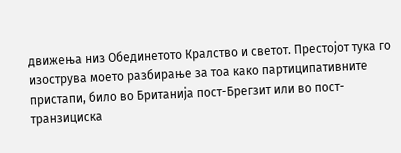движења низ Обединетото Кралство и светот. Престојот тука го изострува моето разбирање за тоа како партиципативните пристапи, било во Британија пост-Брегзит или во пост-транзициска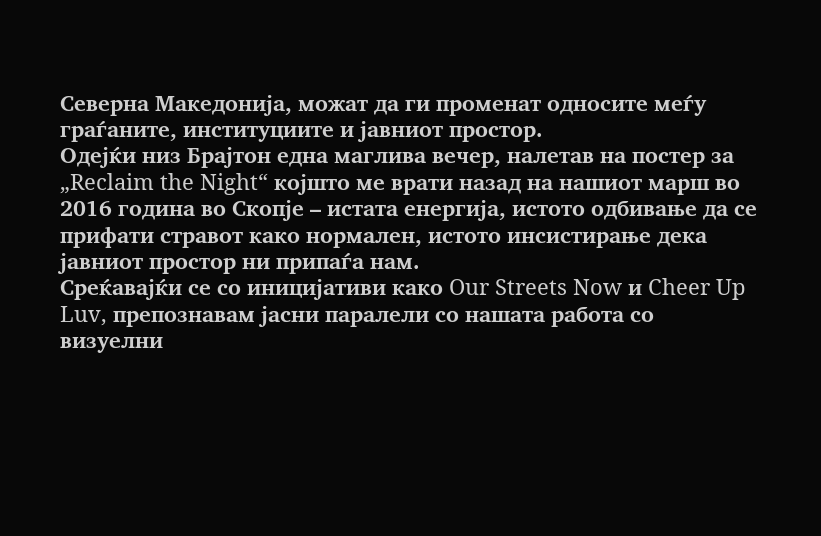Северна Македонија, можат да ги променат односите меѓу граѓаните, институциите и јавниот простор.
Одејќи низ Брајтон една маглива вечер, налетав на постер за „Reclaim the Night“ којшто ме врати назад на нашиот марш во 2016 година во Скопје – истата енергија, истото одбивање да се прифати стравот како нормален, истото инсистирање дека јавниот простор ни припаѓа нам.
Среќавајќи се со иницијативи како Our Streets Now и Cheer Up Luv, препознавам јасни паралели со нашата работа со визуелни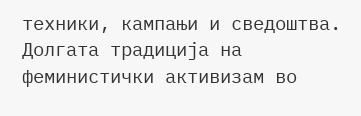техники, кампањи и сведоштва. Долгата традиција на феминистички активизам во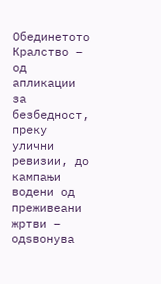Обединетото Кралство – од апликации за безбедност, преку улични ревизии, до кампањи водени од преживеани жртви – одѕвонува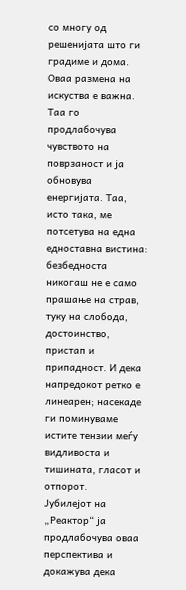со многу од решенијата што ги градиме и дома.
Оваа размена на искуства е важна. Таа го продлабочува чувството на поврзаност и ја обновува енергијата. Таа, исто така, ме потсетува на една едноставна вистина: безбедноста никогаш не е само прашање на страв, туку на слобода, достоинство, пристап и припадност. И дека напредокот ретко е линеарен; насекаде ги поминуваме истите тензии меѓу видливоста и тишината, гласот и отпорот.
Јубилејот на „Реактор“ ја продлабочува оваа перспектива и докажува дека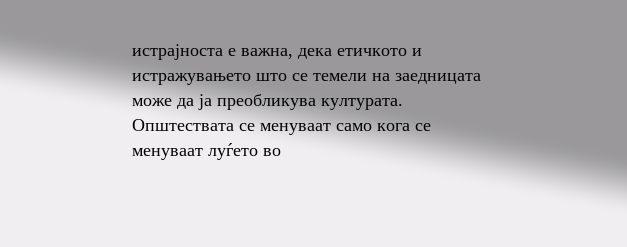истрајноста е важна, дека етичкото и истражувањето што се темели на заедницата може да ја преобликува културата.
Општествата се менуваат само кога се менуваат луѓето во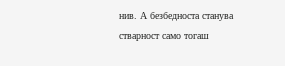нив. А безбедноста станува стварност само тогаш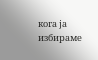кога ја избираме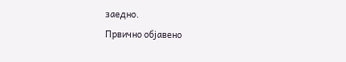заедно.
Првично објавено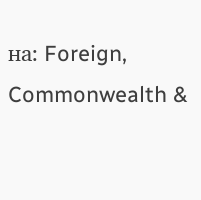на: Foreign, Commonwealth &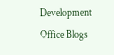Development Office Blogs